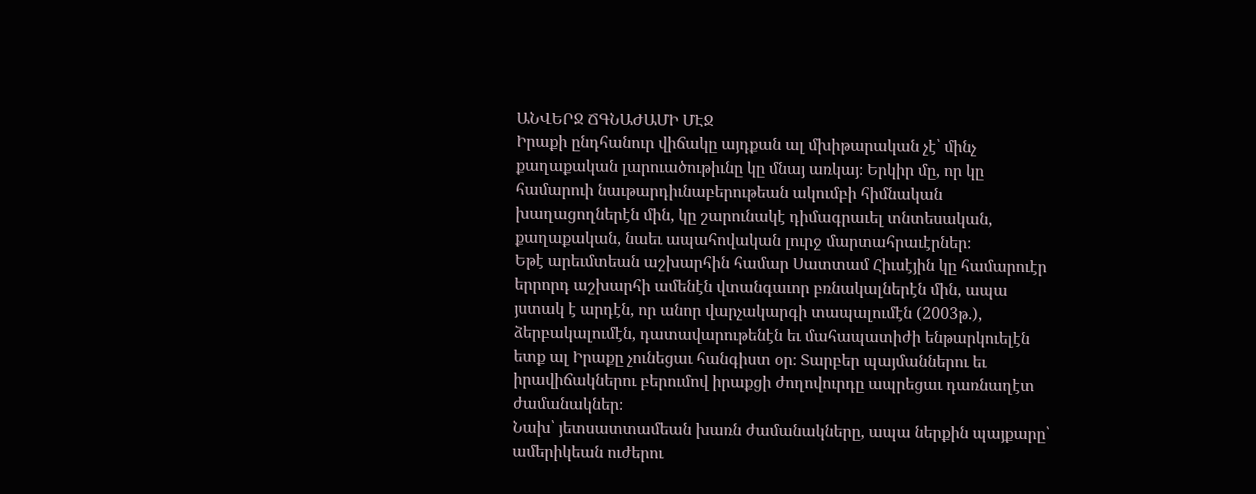ԱՆՎԵՐՋ ՃԳՆԱԺԱՄԻ ՄԷՋ
Իրաքի ընդհանուր վիճակը այդքան ալ մխիթարական չէ՝ մինչ քաղաքական լարուածութիւնը կը մնայ առկայ։ Երկիր մը, որ կը համարուի նաւթարդիւնաբերութեան ակումբի հիմնական խաղացողներէն մին, կը շարունակէ դիմագրաւել տնտեսական, քաղաքական, նաեւ ապահովական լուրջ մարտահրաւէրներ։
Եթէ արեւմտեան աշխարհին համար Սատտամ Հիւսէյին կը համարուէր երրորդ աշխարհի ամենէն վտանգաւոր բռնակալներէն մին, ապա յստակ է արդէն, որ անոր վարչակարգի տապալումէն (2003թ.), ձերբակալումէն, դատավարութենէն եւ մահապատիժի ենթարկուելէն ետք ալ Իրաքը չունեցաւ հանգիստ օր։ Տարբեր պայմաններու եւ իրավիճակներու բերումով իրաքցի ժողովուրդը ապրեցաւ դառնաղէտ ժամանակներ։
Նախ՝ յետսատտամեան խառն ժամանակները, ապա ներքին պայքարը՝ ամերիկեան ուժերու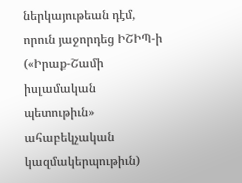ներկայութեան դէմ, որուն յաջորդեց ԻՇԻՊ-ի («Իրաք-Շամի իսլամական պետութիւն» ահաբեկչական կազմակերպութիւն)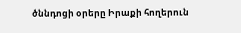ծննդոցի օրերը Իրաքի հողերուն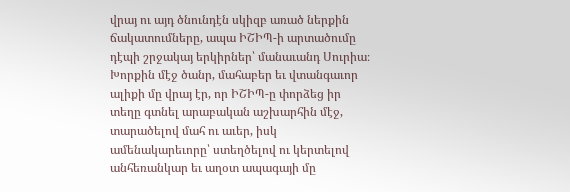վրայ ու այդ ծնունդէն սկիզբ առած ներքին ճակատումները, ապա ԻՇԻՊ-ի արտածումը դէպի շրջակայ երկիրներ՝ մանաւանդ Սուրիա։
Խորքին մէջ ծանր, մահաբեր եւ վտանգաւոր ալիքի մը վրայ էր, որ ԻՇԻՊ-ը փորձեց իր տեղը գտնել արաբական աշխարհին մէջ, տարածելով մահ ու աւեր, իսկ ամենակարեւորը՝ ստեղծելով ու կերտելով անհեռանկար եւ աղօտ ապագայի մը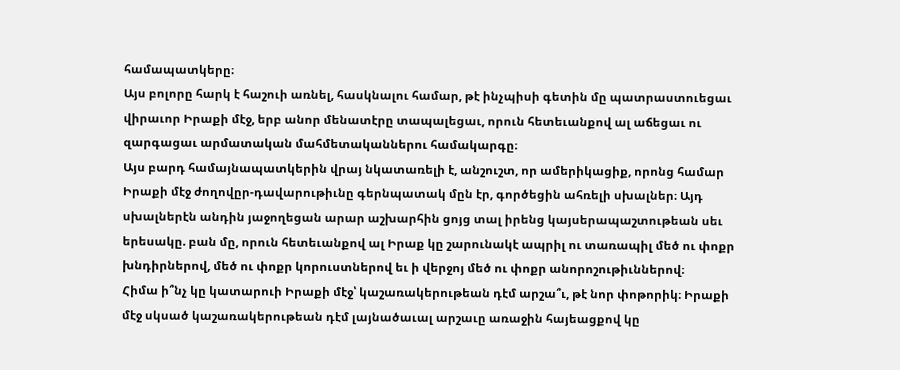համապատկերը։
Այս բոլորը հարկ է հաշուի առնել, հասկնալու համար, թէ ինչպիսի գետին մը պատրաստուեցաւ վիրաւոր Իրաքի մէջ, երբ անոր մենատէրը տապալեցաւ, որուն հետեւանքով ալ աճեցաւ ու զարգացաւ արմատական մահմետականներու համակարգը։
Այս բարդ համայնապատկերին վրայ նկատառելի է, անշուշտ, որ ամերիկացիք, որոնց համար Իրաքի մէջ ժողովըր-դավարութիւնը գերնպատակ մըն էր, գործեցին ահռելի սխալներ։ Այդ սխալներէն անդին յաջողեցան արար աշխարհին ցոյց տալ իրենց կայսերապաշտութեան սեւ երեսակը. բան մը, որուն հետեւանքով ալ Իրաք կը շարունակէ ապրիլ ու տառապիլ մեծ ու փոքր խնդիրներով, մեծ ու փոքր կորուստներով եւ ի վերջոյ մեծ ու փոքր անորոշութիւններով։
Հիմա ի՞նչ կը կատարուի Իրաքի մէջ՝ կաշառակերութեան դէմ արշա՞ւ, թէ նոր փոթորիկ։ Իրաքի մէջ սկսած կաշառակերութեան դէմ լայնածաւալ արշաւը առաջին հայեացքով կը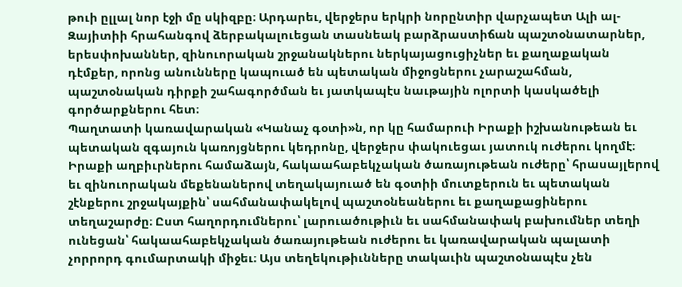թուի ըլլալ նոր էջի մը սկիզբը։ Արդարեւ, վերջերս երկրի նորընտիր վարչապետ Ալի ալ-Զայիտիի հրահանգով ձերբակալուեցան տասնեակ բարձրաստիճան պաշտօնատարներ, երեսփոխաններ, զինուորական շրջանակներու ներկայացուցիչներ եւ քաղաքական դէմքեր, որոնց անունները կապուած են պետական միջոցներու չարաշահման, պաշտօնական դիրքի շահագործման եւ յատկապէս նաւթային ոլորտի կասկածելի գործարքներու հետ։
Պաղտատի կառավարական «Կանաչ գօտի»ն, որ կը համարուի Իրաքի իշխանութեան եւ պետական զգայուն կառոյցներու կեդրոնը, վերջերս փակուեցաւ յատուկ ուժերու կողմէ։ Իրաքի աղբիւրներու համաձայն, հակաահաբեկչական ծառայութեան ուժերը՝ հրասայլերով եւ զինուորական մեքենաներով տեղակայուած են գօտիի մուտքերուն եւ պետական շէնքերու շրջակայքին՝ սահմանափակելով պաշտօնեաներու եւ քաղաքացիներու տեղաշարժը։ Ըստ հաղորդումներու՝ լարուածութիւն եւ սահմանափակ բախումներ տեղի ունեցան՝ հակաահաբեկչական ծառայութեան ուժերու եւ կառավարական պալատի չորրորդ գումարտակի միջեւ։ Այս տեղեկութիւնները տակաւին պաշտօնապէս չեն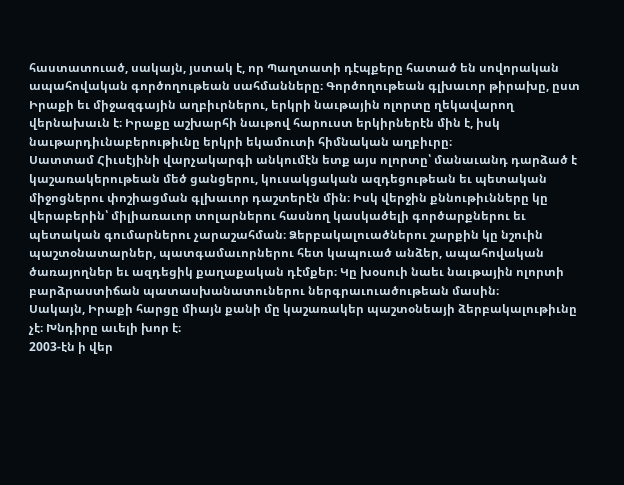հաստատուած, սակայն, յստակ է, որ Պաղտատի դէպքերը հատած են սովորական ապահովական գործողութեան սահմանները։ Գործողութեան գլխաւոր թիրախը, ըստ Իրաքի եւ միջազգային աղբիւրներու, երկրի նաւթային ոլորտը ղեկավարող վերնախաւն է։ Իրաքը աշխարհի նաւթով հարուստ երկիրներէն մին է, իսկ նաւթարդիւնաբերութիւնը երկրի եկամուտի հիմնական աղբիւրը։
Սատտամ Հիւսէյինի վարչակարգի անկումէն ետք այս ոլորտը՝ մանաւանդ դարձած է կաշառակերութեան մեծ ցանցերու, կուսակցական ազդեցութեան եւ պետական միջոցներու փոշիացման գլխաւոր դաշտերէն մին։ Իսկ վերջին քննութիւնները կը վերաբերին՝ միլիառաւոր տոլարներու հասնող կասկածելի գործարքներու եւ պետական գումարներու չարաշահման։ Ձերբակալուածներու շարքին կը նշուին պաշտօնատարներ, պատգամաւորներու հետ կապուած անձեր, ապահովական ծառայողներ եւ ազդեցիկ քաղաքական դէմքեր։ Կը խօսուի նաեւ նաւթային ոլորտի բարձրաստիճան պատասխանատուներու ներգրաւուածութեան մասին։
Սակայն, Իրաքի հարցը միայն քանի մը կաշառակեր պաշտօնեայի ձերբակալութիւնը չէ։ Խնդիրը աւելի խոր է։
2003-էն ի վեր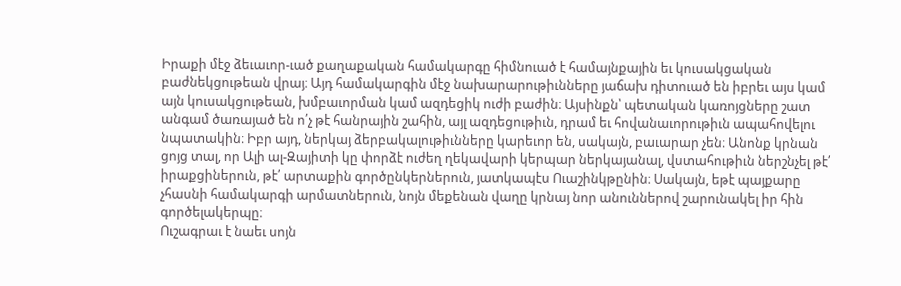Իրաքի մէջ ձեւաւոր-ւած քաղաքական համակարգը հիմնուած է համայնքային եւ կուսակցական բաժնեկցութեան վրայ։ Այդ համակարգին մէջ նախարարութիւնները յաճախ դիտուած են իբրեւ այս կամ այն կուսակցութեան, խմբաւորման կամ ազդեցիկ ուժի բաժին։ Այսինքն՝ պետական կառոյցները շատ անգամ ծառայած են ո՛չ թէ հանրային շահին, այլ ազդեցութիւն, դրամ եւ հովանաւորութիւն ապահովելու նպատակին։ Իբր այդ, ներկայ ձերբակալութիւնները կարեւոր են, սակայն, բաւարար չեն։ Անոնք կրնան ցոյց տալ, որ Ալի ալ-Զայիտի կը փորձէ ուժեղ ղեկավարի կերպար ներկայանալ, վստահութիւն ներշնչել թէ՛ իրաքցիներուն, թէ՛ արտաքին գործընկերներուն, յատկապէս Ուաշինկթընին։ Սակայն, եթէ պայքարը չհասնի համակարգի արմատներուն, նոյն մեքենան վաղը կրնայ նոր անուններով շարունակել իր հին գործելակերպը։
Ուշագրաւ է նաեւ սոյն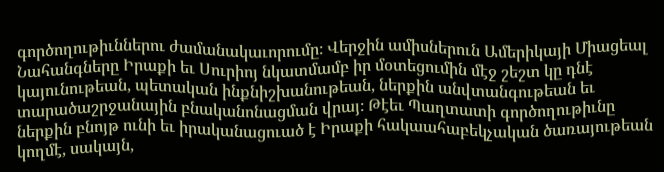գործողութիւններու ժամանակաւորումը։ Վերջին ամիսներուն Ամերիկայի Միացեալ Նահանգները Իրաքի եւ Սուրիոյ նկատմամբ իր մօտեցումին մէջ շեշտ կը դնէ կայունութեան, պետական ինքնիշխանութեան, ներքին անվտանգութեան եւ տարածաշրջանային բնականոնացման վրայ։ Թէեւ Պաղտատի գործողութիւնը ներքին բնոյթ ունի եւ իրականացուած է Իրաքի հակաահաբեկչական ծառայութեան կողմէ, սակայն,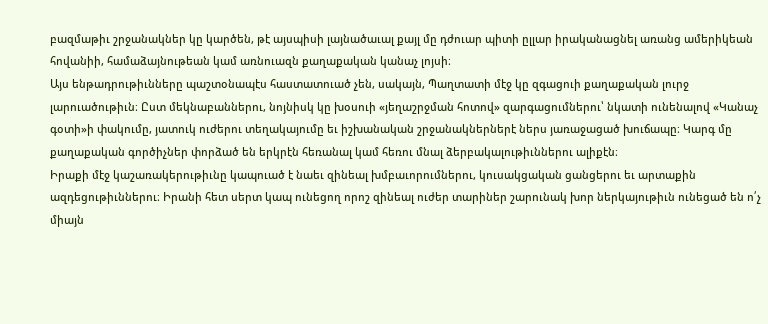բազմաթիւ շրջանակներ կը կարծեն, թէ այսպիսի լայնածաւալ քայլ մը դժուար պիտի ըլլար իրականացնել առանց ամերիկեան հովանիի, համաձայնութեան կամ առնուազն քաղաքական կանաչ լոյսի։
Այս ենթադրութիւնները պաշտօնապէս հաստատուած չեն, սակայն, Պաղտատի մէջ կը զգացուի քաղաքական լուրջ լարուածութիւն։ Ըստ մեկնաբաններու, նոյնիսկ կը խօսուի «յեղաշրջման հոտով» զարգացումներու՝ նկատի ունենալով «Կանաչ գօտի»ի փակումը, յատուկ ուժերու տեղակայումը եւ իշխանական շրջանակներներէ ներս յառաջացած խուճապը։ Կարգ մը քաղաքական գործիչներ փորձած են երկրէն հեռանալ կամ հեռու մնալ ձերբակալութիւններու ալիքէն։
Իրաքի մէջ կաշառակերութիւնը կապուած է նաեւ զինեալ խմբաւորումներու, կուսակցական ցանցերու եւ արտաքին ազդեցութիւններու։ Իրանի հետ սերտ կապ ունեցող որոշ զինեալ ուժեր տարիներ շարունակ խոր ներկայութիւն ունեցած են ո՛չ միայն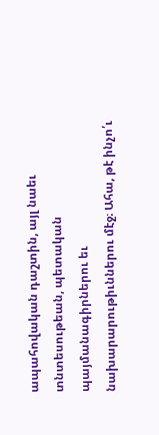ապահովական դաշտին, այլ նաեւ տնտեսութեան, պետական պայմանագիրներու եւ նախարարութիւններու մէջ։ Ահա, թէ ինչո՛ւ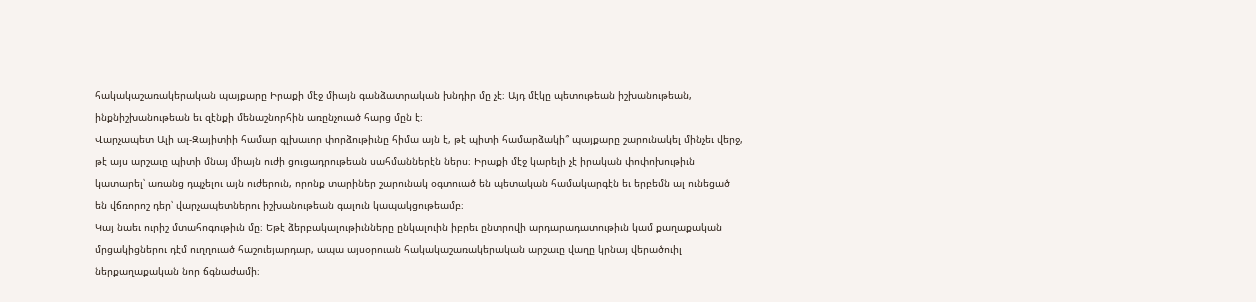հակակաշառակերական պայքարը Իրաքի մէջ միայն գանձատրական խնդիր մը չէ։ Այդ մէկը պետութեան իշխանութեան, ինքնիշխանութեան եւ զէնքի մենաշնորհին առընչուած հարց մըն է։
Վարչապետ Ալի ալ-Զայիտիի համար գլխաւոր փորձութիւնը հիմա այն է, թէ պիտի համարձակի՞ պայքարը շարունակել մինչեւ վերջ, թէ այս արշաւը պիտի մնայ միայն ուժի ցուցադրութեան սահմաններէն ներս։ Իրաքի մէջ կարելի չէ իրական փոփոխութիւն կատարել՝ առանց դպչելու այն ուժերուն, որոնք տարիներ շարունակ օգտուած են պետական համակարգէն եւ երբեմն ալ ունեցած են վճռորոշ դեր՝ վարչապետներու իշխանութեան գալուն կապակցութեամբ։
Կայ նաեւ ուրիշ մտահոգութիւն մը։ Եթէ ձերբակալութիւնները ընկալուին իբրեւ ընտրովի արդարադատութիւն կամ քաղաքական մրցակիցներու դէմ ուղղուած հաշուեյարդար, ապա այսօրուան հակակաշառակերական արշաւը վաղը կրնայ վերածուիլ ներքաղաքական նոր ճգնաժամի։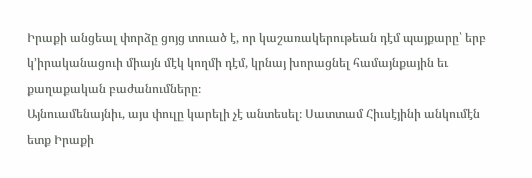Իրաքի անցեալ փորձը ցոյց տուած է, որ կաշառակերութեան դէմ պայքարը՝ երբ կ՚իրականացուի միայն մէկ կողմի դէմ, կրնայ խորացնել համայնքային եւ քաղաքական բաժանումները։
Այնուամենայնիւ, այս փուլը կարելի չէ անտեսել։ Սատտամ Հիւսէյինի անկումէն ետք Իրաքի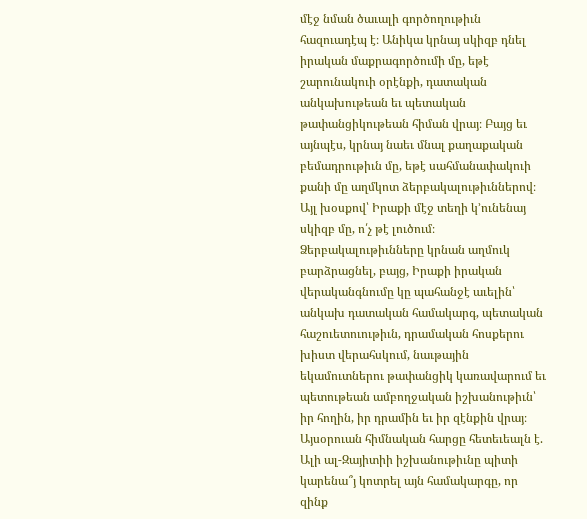մէջ նման ծաւալի գործողութիւն հազուադէպ է։ Անիկա կրնայ սկիզբ դնել իրական մաքրագործումի մը, եթէ շարունակուի օրէնքի, դատական անկախութեան եւ պետական թափանցիկութեան հիման վրայ։ Բայց եւ այնպէս, կրնայ նաեւ մնալ քաղաքական բեմադրութիւն մը, եթէ սահմանափակուի քանի մը աղմկոտ ձերբակալութիւններով։
Այլ խօսքով՝ Իրաքի մէջ տեղի կ՚ունենայ սկիզբ մը, ո՛չ թէ լուծում։ Ձերբակալութիւնները կրնան աղմուկ բարձրացնել, բայց, Իրաքի իրական վերականգնումը կը պահանջէ աւելին՝ անկախ դատական համակարգ, պետական հաշուետուութիւն, դրամական հոսքերու խիստ վերահսկում, նաւթային եկամուտներու թափանցիկ կառավարում եւ պետութեան ամբողջական իշխանութիւն՝ իր հողին, իր դրամին եւ իր զէնքին վրայ։
Այսօրուան հիմնական հարցը հետեւեալն է. Ալի ալ-Զայիտիի իշխանութիւնը պիտի կարենա՞յ կոտրել այն համակարգը, որ զինք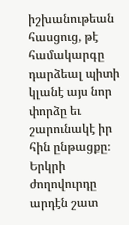իշխանութեան հասցուց, թէ համակարգը դարձեալ պիտի կլանէ այս նոր փորձը եւ շարունակէ իր հին ընթացքը։ Երկրի ժողովուրդը արդէն շատ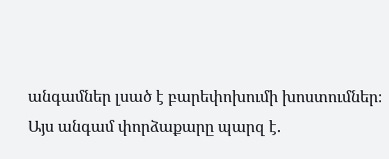անգամներ լսած է բարեփոխումի խոստումներ։ Այս անգամ փորձաքարը պարզ է.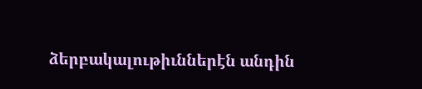ձերբակալութիւններէն անդին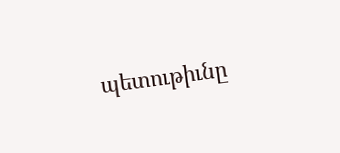պետութիւնը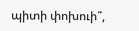պիտի փոխուի՞,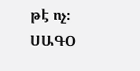թէ ոչ։
ՍԱԳՕ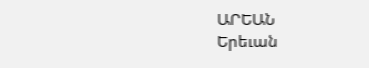ԱՐԵԱՆ
Երեւան